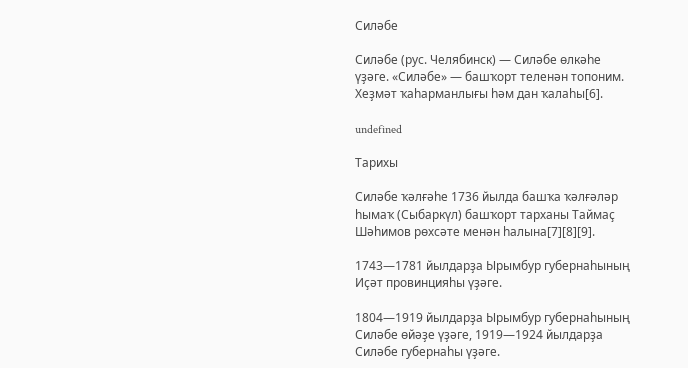Силәбе

Силәбе (рус. Челябинск) — Силәбе өлкәһе үҙәге. «Силәбе» — башҡорт теленән топоним. Хеҙмәт ҡаһарманлығы һәм дан ҡалаһы[6].

undefined

Тарихы

Силәбе ҡәлғәһе 1736 йылда башҡа ҡәлғәләр һымаҡ (Сыбаркүл) башҡорт тарханы Таймаҫ Шәһимов рөхсәте менән һалына[7][8][9].

1743—1781 йылдарҙа Ырымбур губернаһының Иҫәт провинцияһы үҙәге.

1804—1919 йылдарҙа Ырымбур губернаһының Силәбе өйәҙе үҙәге, 1919—1924 йылдарҙа Силәбе губернаһы үҙәге.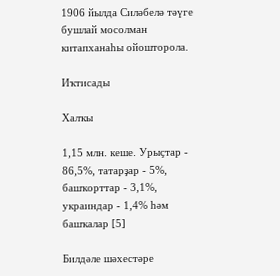1906 йылда Силәбелә тәүге бушлай мосолман китапханаһы ойошторола.

Иҡтисады

Халҡы

1,15 млн. кеше. Урыҫтар - 86,5%, татарҙар - 5%, башҡорттар - 3,1%, украиндар - 1,4% һәм башҡалар [5]

Билдәле шәхестәре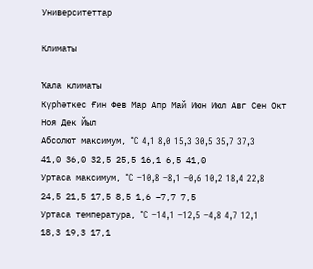Университеттар

Климаты

Ҡала климаты
Күрһәткес Ғин Фев Мар Апр Май Июн Июл Авг Сен Окт Ноя Дек Йыл
Абсолют максимум, °C 4,1 8,0 15,3 30,5 35,7 37,3 41,0 36,0 32,5 25,5 16,1 6,5 41,0
Уртаса максимум, °C −10,8 −8,1 −0,6 10,2 18,4 22,8 24,5 21,5 17,5 8,5 1,6 −7,7 7,5
Уртаса температура, °C −14,1 −12,5 −4,8 4,7 12,1 18,3 19,3 17,1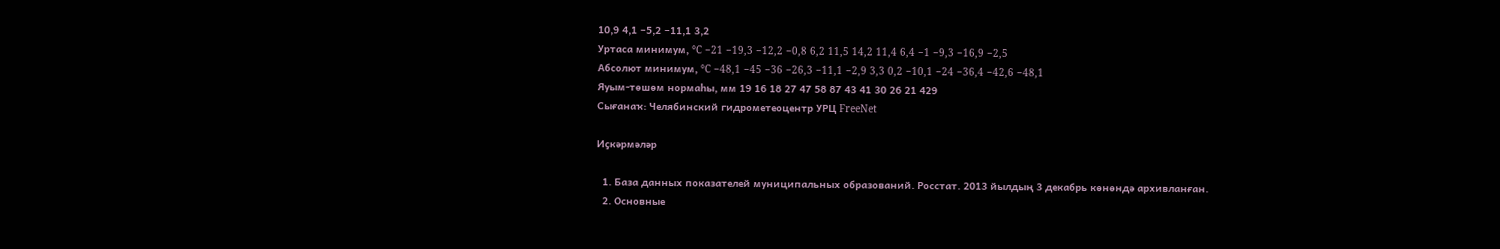10,9 4,1 −5,2 −11,1 3,2
Уртаса минимум, °C −21 −19,3 −12,2 −0,8 6,2 11,5 14,2 11,4 6,4 −1 −9,3 −16,9 −2,5
Абсолют минимум, °C −48,1 −45 −36 −26,3 −11,1 −2,9 3,3 0,2 −10,1 −24 −36,4 −42,6 −48,1
Яуым-төшөм нормаһы, мм 19 16 18 27 47 58 87 43 41 30 26 21 429
Сығанаҡ: Челябинский гидрометеоцентр УРЦ FreeNet

Иҫкәрмәләр

  1. База данных показателей муниципальных образований. Росстат. 2013 йылдың 3 декабрь көнөндә архивланған.
  2. Основные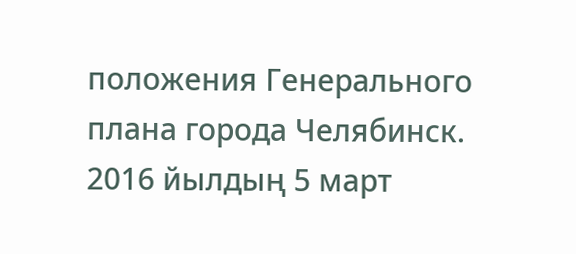положения Генерального плана города Челябинск. 2016 йылдың 5 март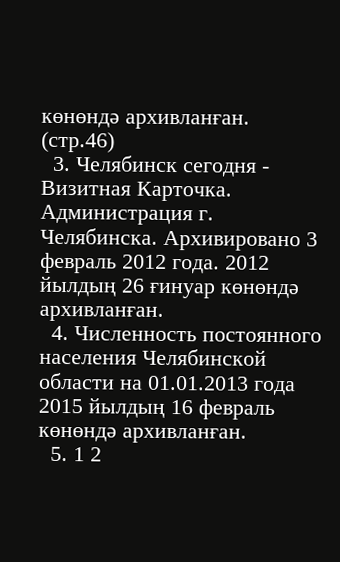көнөндә архивланған. (стр.46)
  3. Челябинск сегодня - Визитная Карточка. Администрация г. Челябинска. Архивировано 3 февраль 2012 года. 2012 йылдың 26 ғинуар көнөндә архивланған.
  4. Численность постоянного населения Челябинской области на 01.01.2013 года 2015 йылдың 16 февраль көнөндә архивланған.
  5. 1 2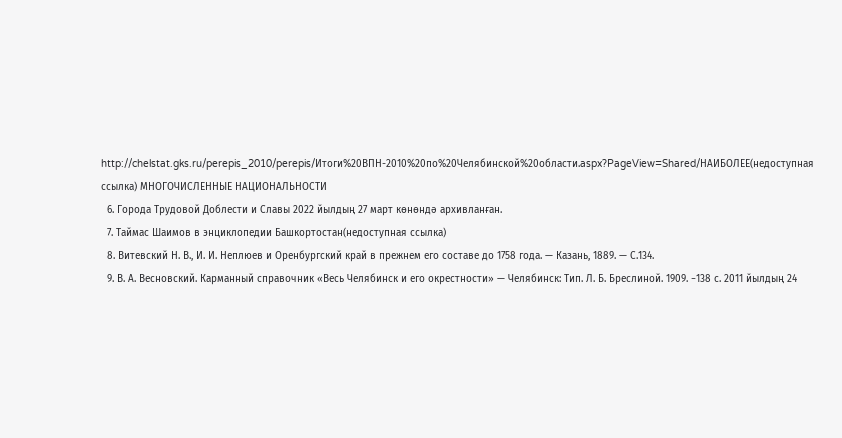http://chelstat.gks.ru/perepis_2010/perepis/Итоги%20ВПН-2010%20по%20Челябинской%20области.aspx?PageView=Shared/НАИБОЛЕЕ(недоступная ссылка) МНОГОЧИСЛЕННЫЕ НАЦИОНАЛЬНОСТИ
  6. Города Трудовой Доблести и Славы 2022 йылдың 27 март көнөндә архивланған.
  7. Таймас Шаимов в энциклопедии Башкортостан(недоступная ссылка)
  8. Витевский Н. В., И. И. Неплюев и Оренбургский край в прежнем его составе до 1758 года. — Казань, 1889. — С.134.
  9. В. А. Весновский. Карманный справочник «Весь Челябинск и его окрестности» — Челябинск: Тип. Л. Б. Бреслиной. 1909. −138 с. 2011 йылдың 24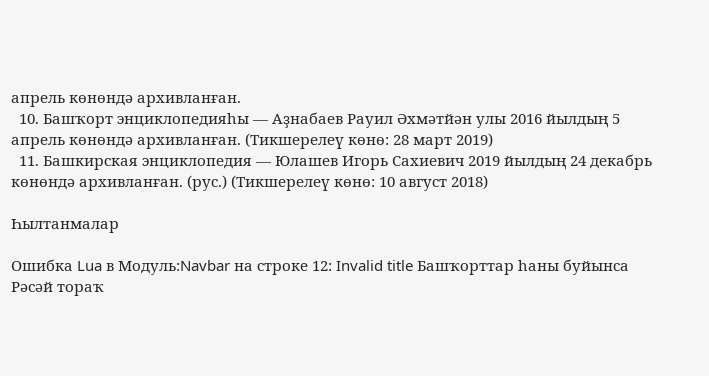апрель көнөндә архивланған.
  10. Башҡорт энциклопедияһы — Аҙнабаев Рауил Әхмәтйән улы 2016 йылдың 5 апрель көнөндә архивланған. (Тикшерелеү көнө: 28 март 2019)
  11. Башкирская энциклопедия — Юлашев Игорь Сахиевич 2019 йылдың 24 декабрь көнөндә архивланған. (рус.) (Тикшерелеү көнө: 10 август 2018)

Һылтанмалар

Ошибка Lua в Модуль:Navbar на строке 12: Invalid title Башҡорттар һаны буйынса Рәсәй тораҡ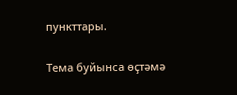пункттары.

Тема буйынса өҫтәмә